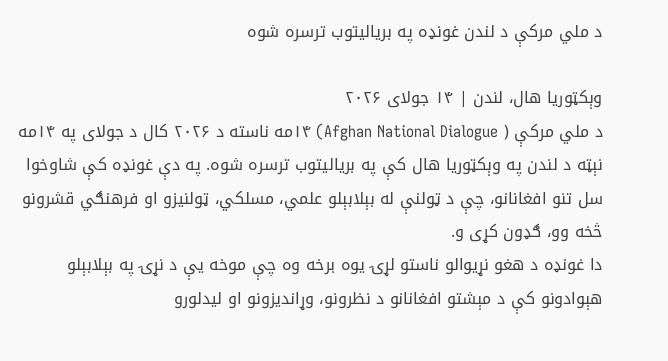د ملي مرکې د لندن غونډه په بریالیتوب ترسره شوه

وېکټوریا هال، لندن | ۱۴ جولای ۲۰۲۶
د ملي مرکې ( Afghan National Dialogue) ۱۴مه ناسته د ۲۰۲۶ کال د جولای په ۱۴مه نېټه د لندن په وېکټوریا هال کې په بریالیتوب ترسره شوه. په دې غونډه کې شاوخوا سل تنو افغانانو، چې د ټولنې له بېلابېلو علمي، مسلکي، ټولنیزو او فرهنګي قشرونو څخه وو، ګډون کړی و.
دا غونډه د هغو نړیوالو ناستو لړۍ یوه برخه وه چې موخه یې د نړۍ په بېلابېلو هېوادونو کې د مېشتو افغانانو د نظرونو، وړاندیزونو او لیدلورو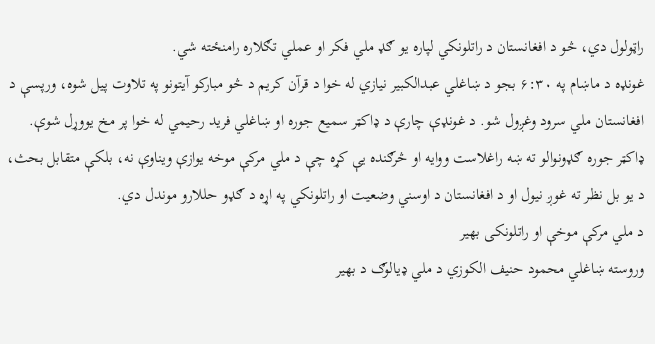راټولول دي، څو د افغانستان د راتلونکي لپاره یو ګډ ملي فکر او عملي تګلاره رامنځته شي.
غونډه د ماښام په ۶:۳۰ بجو د ښاغلي عبدالکبیر نیازي له خوا د قرآن کریم د څو مبارکو آیتونو په تلاوت پیل شوه، ورپسې د افغانستان ملي سرود وغږول شو. د غونډې چارې د ډاکټر سميع جوره او ښاغلي فرید رحیمي له خوا پر مخ یووړل شوې.
ډاکټر جوره ګډونوالو ته ښه راغلاست ووایه او څرګنده یې کړه چې د ملي مرکې موخه یوازې ویناوې نه، بلکې متقابل بحث، د یو بل نظر ته غوږ نیول او د افغانستان د اوسني وضعیت او راتلونکي په اړه د ګډو حللارو موندل دي.
د ملي مرکې موخې او راتلونکی بهیر
وروسته ښاغلي محمود حنیف الکوزي د ملي ډیالوګ د بهیر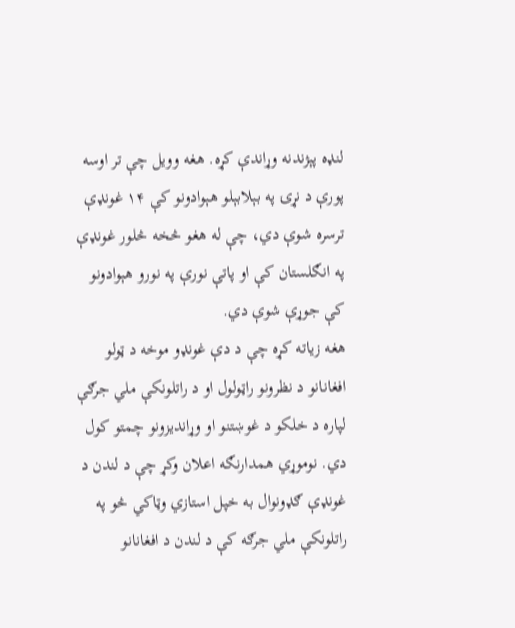لنډه پېژندنه وړاندې کړه. هغه وویل چې تر اوسه پورې د نړۍ په بېلابېلو هېوادونو کې ۱۴ غونډې ترسره شوې دي، چې له هغو څخه څلور غونډې په انګلستان کې او پاتې نورې په نورو هېوادونو کې جوړې شوې دي.
هغه زیاته کړه چې د دې غونډو موخه د ټولو افغانانو د نظرونو راټولول او د راتلونکې ملي جرګې لپاره د خلکو د غوښتنو او وړاندیزونو چمتو کول دي. نوموړي همدارنګه اعلان وکړ چې د لندن د غونډې ګډونوال به خپل استازي وټاکي څو په راتلونکې ملي جرګه کې د لندن د افغانانو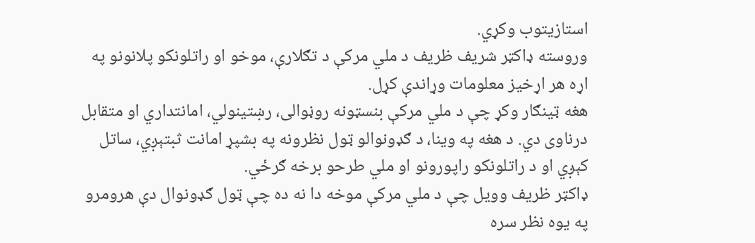استازیتوب وکړي.
وروسته ډاکټر شریف ظریف د ملي مرکې د تګلارې، موخو او راتلونکو پلانونو په اړه هر اړخیز معلومات وړاندې کړل.
هغه ټینګار وکړ چې د ملي مرکې بنسټونه روڼوالی، رښتینولي، امانتداري او متقابل درناوی دي. د هغه په وینا، د ګډونوالو ټول نظرونه په بشپړ امانت ثبتېږي، ساتل کېږي او د راتلونکو راپورونو او ملي طرحو برخه ګرځي.
ډاکټر ظریف وویل چې د ملي مرکې موخه دا نه ده چې ټول ګډونوال دې هرومرو په یوه نظر سره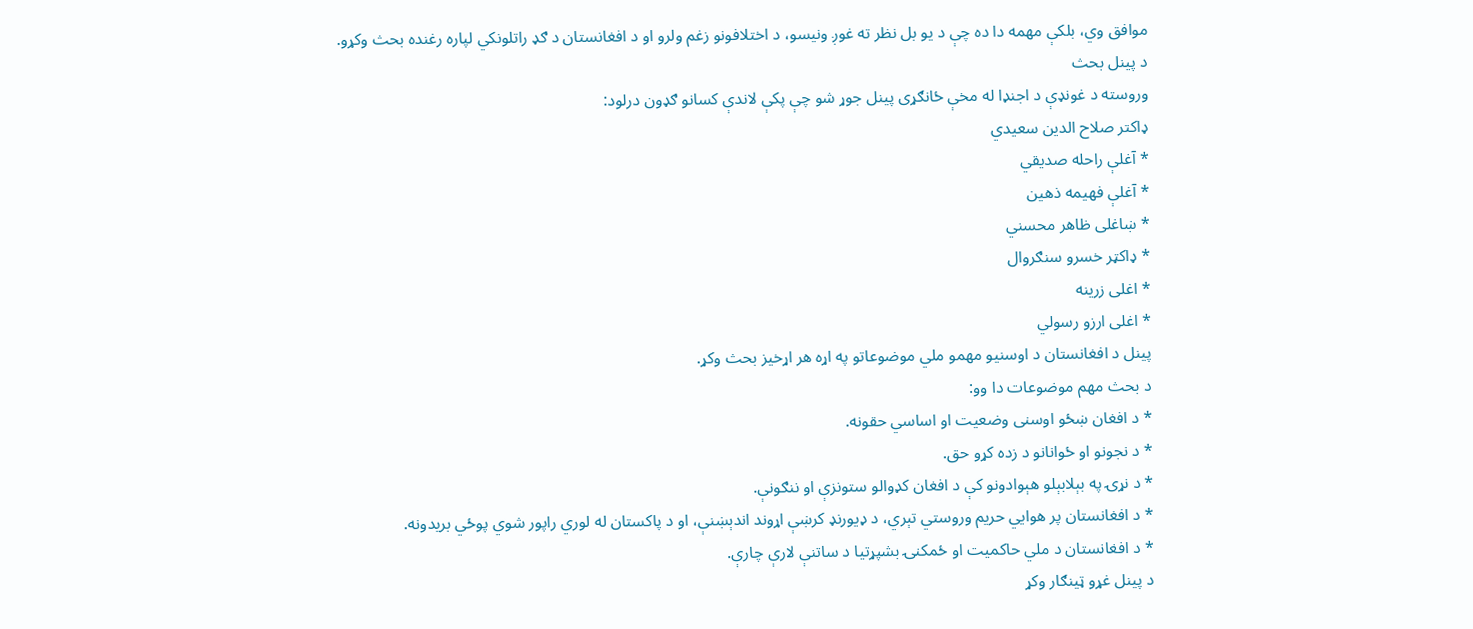موافق وي، بلکې مهمه دا ده چې د یو بل نظر ته غوږ ونیسو، د اختلافونو زغم ولرو او د افغانستان د ګډ راتلونکي لپاره رغنده بحث وکړو.
د پینل بحث
وروسته د غونډې د اجنډا له مخې ځانګړی پینل جوړ شو چې پکې لاندې کسانو ګډون درلود:
ډاکتر صلاح الدین سعیدي
* آغلې راحله صدیقي
* آغلې فهیمه ذهین
* ښاغلی ظاهر محسني
* ډاکټر خسرو سنګروال
* اغلی زرینه
* اغلی ارزو رسولي
پینل د افغانستان د اوسنیو مهمو ملي موضوعاتو په اړه هر اړخیز بحث وکړ.
د بحث مهم موضوعات دا وو:
* د افغان ښځو اوسنی وضعیت او اساسي حقونه.
* د نجونو او ځوانانو د زده کړو حق.
* د نړۍ په بېلابېلو هېوادونو کې د افغان کډوالو ستونزې او ننګونې.
* د افغانستان پر هوايي حریم وروستي تېري، د ډیورنډ کرښې اړوند اندېښنې، او د پاکستان له لوري راپور شوي پوځي بریدونه.
* د افغانستان د ملي حاکمیت او ځمکنۍ بشپړتیا د ساتنې لارې چارې.
د پینل غړو ټینګار وکړ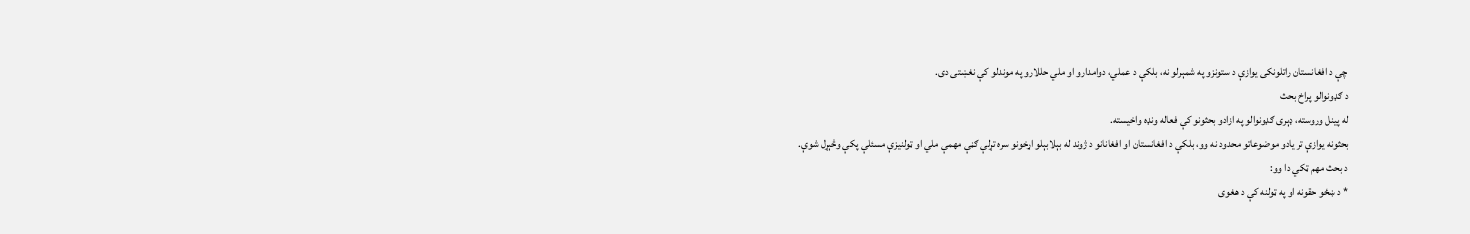چې د افغانستان راتلونکی یوازې د ستونزو په شمېرلو نه، بلکې د عملي، دوامدارو او ملي حللارو په موندلو کې نغښتی دی.
د ګډونوالو پراخ بحث
له پینل وروسته، ډېری ګډونوالو په ازادو بحثونو کې فعاله ونډه واخیسته.
بحثونه یوازې تر یادو موضوعاتو محدود نه وو، بلکې د افغانستان او افغانانو د ژوند له بېلابېلو اړخونو سره تړلې ګڼې مهمې ملي او ټولنیزې مسئلې پکې وڅېړل شوې.
د بحث مهم ټکي دا وو:
* د ښځو حقونه او په ټولنه کې د هغوی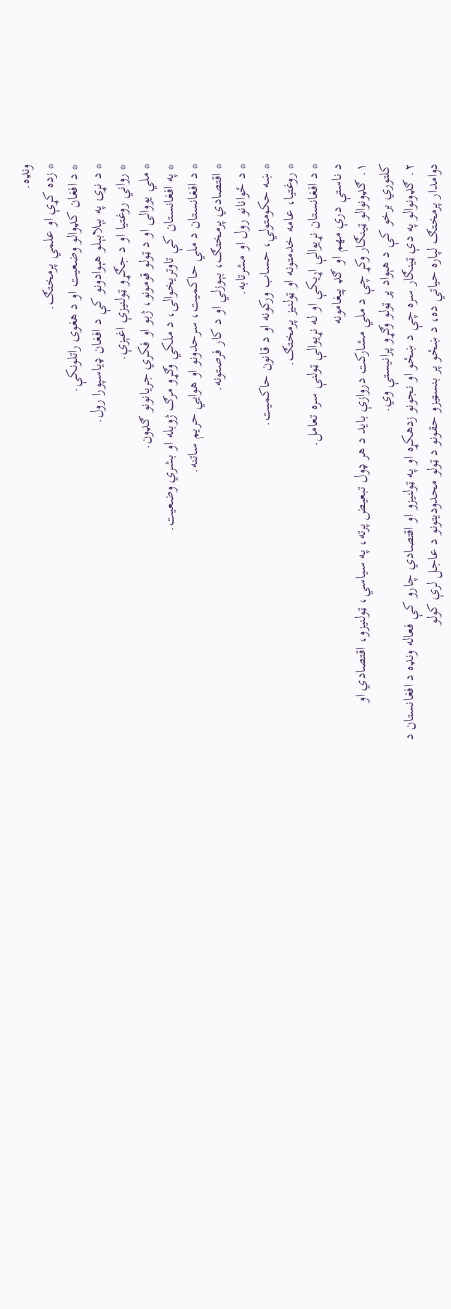ونډه.
* زده کړې او علمي پرمختګ.
* د افغان کډوالو وضعیت او د هغوی راتلونکې.
* د نړۍ په بېلابېلو هېوادونو کې د افغان ډیاسپورا رول.
* رواني روغتیا او د جګړو ټولنیزې اغېزې.
* ملي یووالی او د ټولو قومونو، ژبو او فکري جریانونو ګډون.
* په افغانستان کې تاوتریخوالی، د ملکي وګړو مرګ ژوبله او بشري وضعیت.
* د افغانستان د ملي حاکمیت، سرحدونو او هوايي حریم ساتنه.
* اقتصادي پرمختګ، بېوزلي او د کار فرصتونه.
* د ځوانانو رول او مشرتابه.
* ښه حکومتولي، حساب ورکونه او د قانون حاکمیت.
* روغتیا، عامه خدمتونه او ټولنیز پرمختګ.
* د افغانستان نړیوالې اړیکې او له نړیوالې ټولنې سره تعامل.
د ناستې درې مهم او ګډ پیغامونه
۱. ګډونوالو ټینګار وکړ چې د ملي مشارکت دروازې باید د هر ډول تبعیض پرته، په سیاسي، ټولنیزو، اقتصادي او کلتوري برخو کې د هېواد پر ټولو وګړو پرانیستې وي.
۲. ګډونوالو په دې ټینګار سره چې د ښځو او نجونو زدهکړه او په ټولنیزو او اقتصادي چارو کې فعاله ونډه د افغانستان د دوامدار پرمختګ لپاره حیاتي ده، د ښځو پر بنسټیزو حقونو د ټولو محدودیتونو د عاجل لرې کولو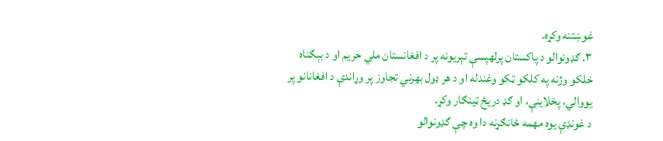غوښتنه وکړه.
۳. ګډونوالو د پاکستان پرلهپسې تېریونه پر د افغانستان ملي حریم او د بېګناه خلکو وژنه په کلکو ټکو وغندله او د هر ډول بهرني تجاوز پر وړاندې د افغانانو پر یووالي، پخلاينې، او ګډ دریځ ټینګار وکړ.
د غونډې یوه مهمه ځانګړنه دا وه چې ګډونوالو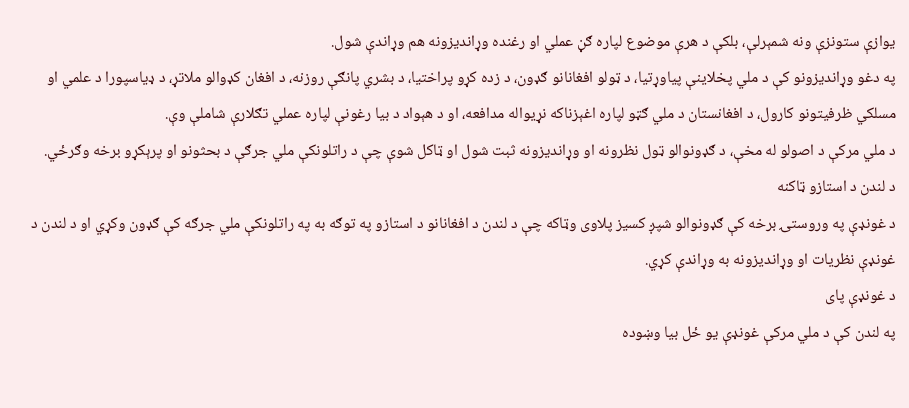یوازې ستونزې ونه شمېرلې، بلکې د هرې موضوع لپاره ګڼ عملي او رغنده وړاندیزونه هم وړاندې شول.
په دغو وړاندیزونو کې د ملي پخلاینې پیاوړتیا، د ټولو افغانانو ګډون، د زده کړو پراختیا، د بشري پانګې روزنه، د افغان کډوالو ملاتړ، د ډیاسپورا د علمي او مسلکي ظرفیتونو کارول، د افغانستان د ملي ګټو لپاره اغېزناکه نړیواله مدافعه، او د هېواد د بیا رغونې لپاره عملي تګلارې شاملې وې.
د ملي مرکې د اصولو له مخې، د ګډونوالو ټول نظرونه او وړاندیزونه ثبت شول او ټاکل شوې چې د راتلونکې ملي جرګې د بحثونو او پرېکړو برخه وګرځي.
د لندن د استازو ټاکنه
د غونډې په وروستۍ برخه کې ګډونوالو شپږ کسیز پلاوی وټاکه چې د لندن د افغانانو د استازو په توګه به په راتلونکې ملي جرګه کې ګډون وکړي او د لندن د غونډې نظریات او وړاندیزونه به وړاندې کړي.
د غونډې پای
په لندن کې د ملي مرکې غونډې یو ځل بیا وښوده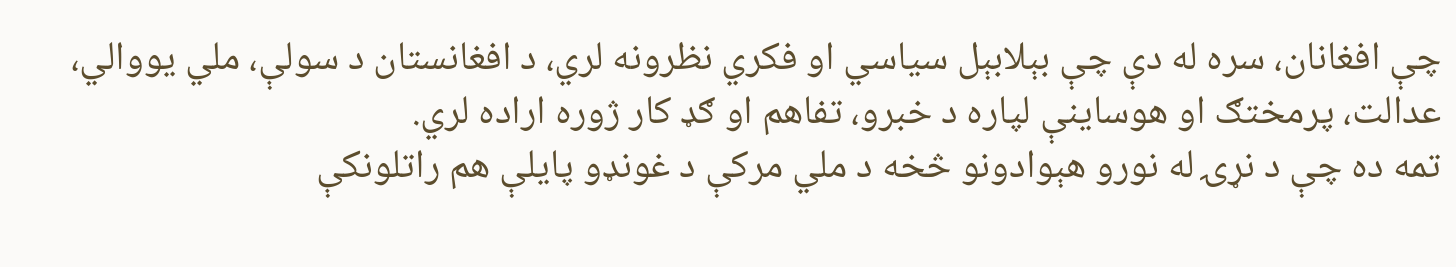چې افغانان، سره له دې چې بېلابېل سیاسي او فکري نظرونه لري، د افغانستان د سولې، ملي یووالي، عدالت، پرمختګ او هوساینې لپاره د خبرو، تفاهم او ګډ کار ژوره اراده لري.
تمه ده چې د نړۍ له نورو هېوادونو څخه د ملي مرکې د غونډو پایلې هم راتلونکې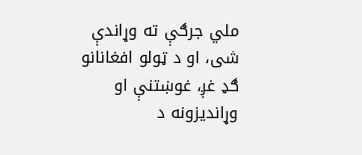ملي جرګې ته وړاندې شی، او د ټولو افغانانو ګډ غږ، غوښتنې او وړاندیزونه د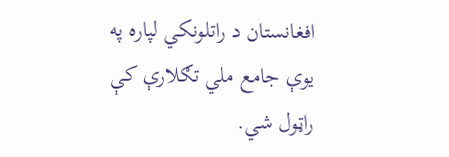افغانستان د راتلونکي لپاره په یوې جامع ملي تګلارې کې راټول شي.